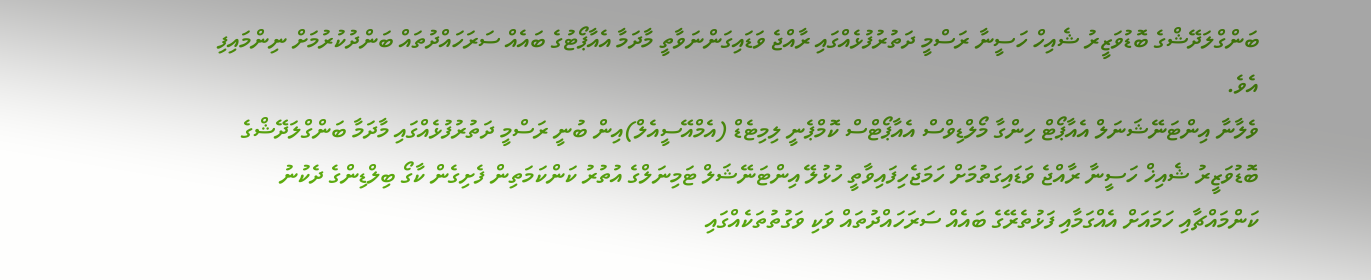ބަންގްލަދޭޝްގެ ބޮޑުވަޒީރު ޝެއިހް ހަސީނާ ރަސްމީ ދަތުރުފުޅެއްގައި ރާއްޖެ ވަޑައިގަންނަވާތީ މާދަމާ އެއާޕޯޓުގެ ބައެއް ސަރަހައްދުތައް ބަންދުކުރުމަށް ނިންމައިފި އެވެ.
ވެލާނާ އިންޓަނޭޝަނަލް އެއާޕޯޓް ހިންގާ މޯލްޑިވްސް އެއާޕޯޓްސް ކޮމްޕެނީ ލިމިޓެޑް (އެމްއޭސީއެލް)އިން ބުނީ ރަސްމީ ދަތުރުފުޅެއްގައި މާދަމާ ބަންގްލަދޭޝްގެ ބޮޑުވަޒީރު ޝެއިޚް ހަސީނާ ރާއްޖެ ވަޑައިގަތުމަށް ހަމަޖެހިފައިވާތީ ހުޅުލޭ އިންޓަނޭޝަލް ޓަމިނަލްގެ އުތުރު ކަންކަމަތިން ފެށިގެން ކާގޯ ބިލްޑިންގެ ދެކުނު ކަންމައްޗާއި ހަމައަށް އެއްގަމާއި ފަޅުތެރޭގެ ބައެއް ސަރަހައްދުތައް ވަކި ވަގުތުތަކެއްގައި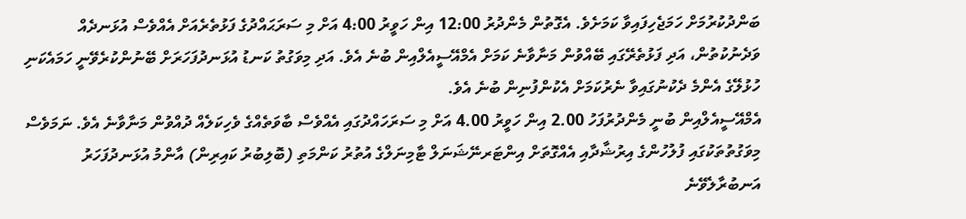ބަންދުކުރުމަށް ހަމަޖެހިފައިވާ ކަމަށެވެ. އެގޮތުން މެންދުރު 12:00 އިން ހަވީރު 4:00 އަށް މި ސަރަޙައްދުގެ ފަޅުތެރެއަށް އެއްވެސް އުޅަނދެއް ވަދެނުކުތުން، އަދި ފަޅުތެރޭގައި ބޭއްވުން މަނާވާނެ ކަމަށް އެމްއޭސީއެލްއިން ބުނެ އެވެ. އަދި މިވަގުތު ކަނޑު އުޅަނދުފަހަރަށް ބޭނުންކުރެވޭނީ ހަމައެކަނި ހުޅުލޭގެ އެންމެ ދެކުނުގައިވާ ނެރުކަމަށް އެކުންފުނިން ބުނެ އެވެ.
އެމްއޭސީއެލްއިން ބުނީ މެންދުރުފަހު 2.00 އިން ހަވީރު 4.00 އަށް މި ސަރަހައްދުގައި އެއްވެސް ބާވަތެއްގެ ވެހިކަލެއް ދުއްވުން މަނާވާނެ އެވެ. ނަމަވެސް މިވަގުތުތަކުގައި ފުލުހުންގެ އިރުޝާދާއި އެއްގޮތަށް އިންޓަރނޭޝަނަލް ޓާމިނަލްގެ އުތުރު ކަންމަތި (ބޮލިބުރު ކައިރިން) އާންމު އުޅަނދުފަހަރު އަނބުރާލެވޭނެ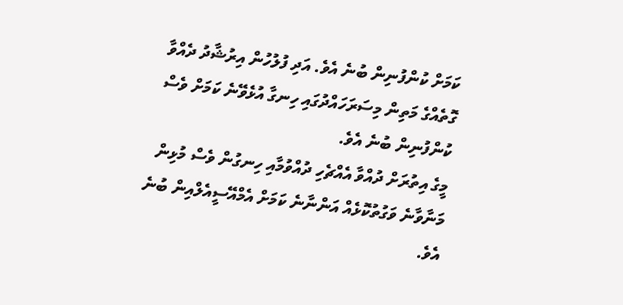ކަމަށް ކުންފުނިން ބުނެ އެވެ. އަދި ފުލުހުން އިރުޝާދު ދެއްވާ ގޮތެއްގެ މަތިން މިސަރަހައްދުގައި ހިނގާ އުޅެވޭނެ ކަމަށް ވެސް ކުންފުނިން ބުނެ އެވެ.
މީގެ އިތުރަށް ދުއްވާ އެއްޗެހި ދުއްވުމާއި ހިނގުން ވެސް މުޅިން މަނާވާނެ ވަގުތުކޮޅެއް އަންނާނެ ކަމަށް އެމްއޭސީއެލްއިން ބުނެ އެވެ.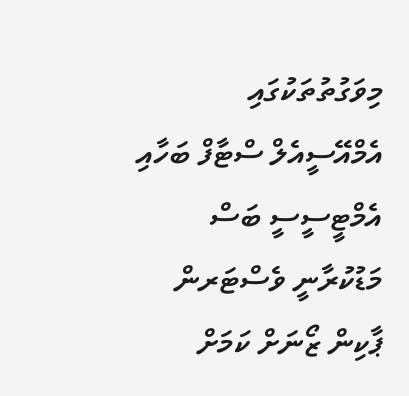މިވަގުތުތަކުގައި އެމްއޭސީއެލް ސްޓާފް ބަހާއި އެމްޓީސީސީ ބަސް މަޑުކުރާނީ ވެސްޓަރން ޕާކިން ޒޯނަށް ކަމަށް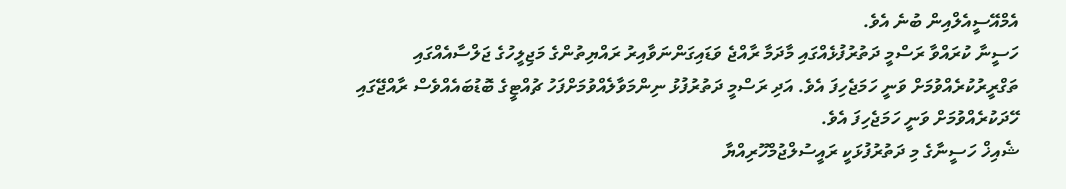އެމްއޭސީއެލްއިން ބުނެ އެވެ.
ހަސީނާ ކުރައްވާ ރަސްމީ ދަތުރުފުޅެއްގައި މާދަމާ ރާއްޖެ ވަޑައިގަންނަވާއިރު ރައްޔިތުންގެ މަޖިލީހުގެ ޖަލްސާއެއްގައި ތަގްރީރުކުރެއްވުމަށް ވަނީ ހަމަޖެހިފަ އެވެ. އަދި ރަސްމީ ދަތުރުފުޅު ނިންމަވާލެއްވުމަށްފަހު ޗުއްޓީގެ ބޮޑުބައެއްވެސް ރާއްޖޭގައި ހޭދަކުރެއްވުމަށް ވަނީ ހަމަޖެހިފަ އެވެ.
ޝެއިޚް ހަސީނާގެ މި ދަތުރުފުޅަކީ ރައީސުލްޖުމްހޫރިއްޔާ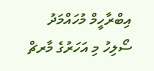އިބްރާހީމް މުހައްމަދު ސޯލިހު މި އަހަރުގެ މާރޗް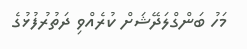މަހު ބަންގްލަދޭޝަށް ކުރެއްވި ދަތުރުފުޅުގެ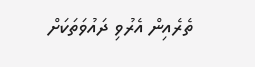ތެރެއިން އެރުވި ދައުވަތަކަށް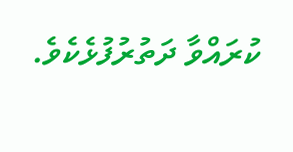ކުރައްވާ ދަތުރުފުޅެކެވެ.